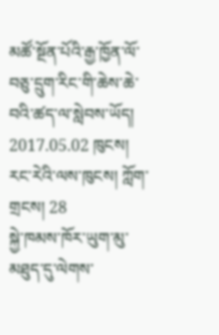མཚོ་སྔོན་པོའི་རྒྱ་ཁྱོན་ལོ་བཅུ་དྲུག་རིང་གི་ཆེས་ཆེ་བའི་ཚད་ལ་སླེབས་ཡོད།
2017.05.02 ཁུངས། རང་རེའི་ལས་ཁུངས། ཀློག་གྲངས། 28
སྐྱེ་ཁམས་ཁོར་ཡུག་མུ་མཐུད་དུ་ལེགས་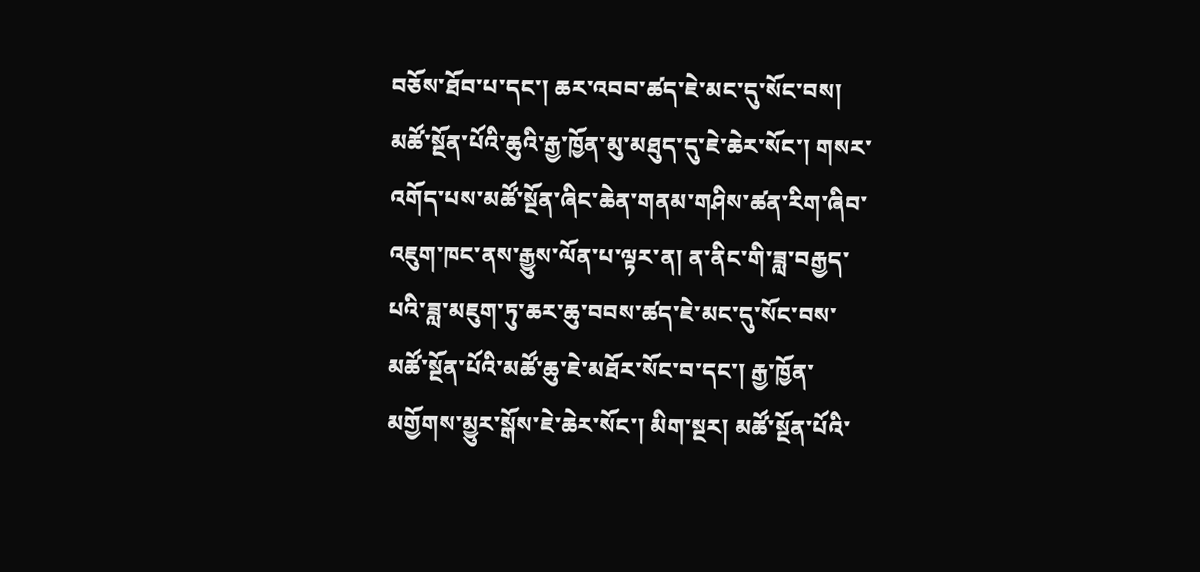བཅོས་ཐོབ་པ་དང་། ཆར་འབབ་ཚད་ཇེ་མང་དུ་སོང་བས། མཚོ་སྔོན་པོའི་ཆུའི་རྒྱ་ཁྱོན་མུ་མཐུད་དུ་ཇེ་ཆེར་སོང་། གསར་འགོད་པས་མཚོ་སྔོན་ཞིང་ཆེན་གནམ་གཤིས་ཚན་རིག་ཞིབ་འཇུག་ཁང་ནས་རྒྱུས་ལོན་པ་ལྟར་ན། ན་ནིང་གི་ཟླ་བརྒྱད་པའི་ཟླ་མཇུག་ཏུ་ཆར་ཆུ་བབས་ཚད་ཇེ་མང་དུ་སོང་བས་མཚོ་སྔོན་པོའི་མཚོ་ཆུ་ཇེ་མཐོར་སོང་བ་དང་། རྒྱ་ཁྱོན་མགྱོགས་མྱུར་སྒོས་ཇེ་ཆེར་སོང་། མིག་སྔར། མཚོ་སྔོན་པོའི་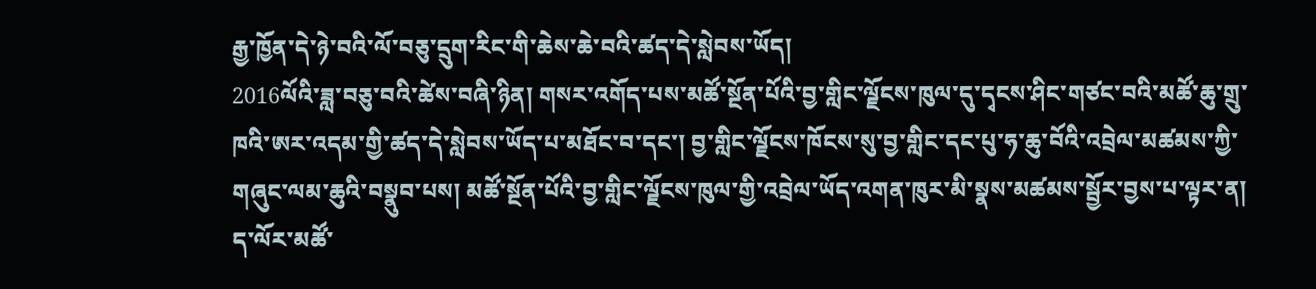རྒྱ་ཁྱོན་དེ་ཉེ་བའི་ལོ་བཅུ་དྲུག་རིང་གི་ཆེས་ཆེ་བའི་ཚད་དེ་སླེབས་ཡོད།
2016ལོའི་ཟླ་བཅུ་བའི་ཚེས་བཞི་ཉིན། གསར་འགོད་པས་མཚོ་སྔོན་པོའི་བྱ་གླིང་ལྗོངས་ཁུལ་དུ་དྭངས་ཤིང་གཙང་བའི་མཚོ་ཆུ་གྲུ་ཁའི་ཨར་འདམ་གྱི་ཚད་དེ་སླེབས་ཡོད་པ་མཐོང་བ་དང་། བྱ་གླིང་ལྗོངས་ཁོངས་སུ་བྱ་གླིང་དང་པུ་ཧ་ཆུ་བོའི་འབྲེལ་མཚམས་ཀྱི་གཞུང་ལམ་ཆུའི་བསྣུབ་པས། མཚོ་སྔོན་པོའི་བྱ་གླིང་ལྗོངས་ཁུལ་གྱི་འབྲེལ་ཡོད་འགན་ཁུར་མི་སྣས་མཚམས་སྦྱོར་བྱས་པ་ལྟར་ན། ད་ལོར་མཚོ་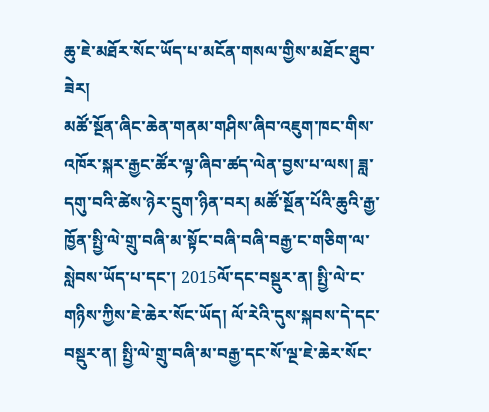ཆུ་ཇེ་མཐོར་སོང་ཡོད་པ་མངོན་གསལ་གྱིས་མཐོང་ཐུབ་ཟེར།
མཚོ་སྔོན་ཞིང་ཆེན་གནམ་གཤིས་ཞིབ་འཇུག་ཁང་གིས་འཁོར་སྐར་རྒྱང་ཚོར་ལྟ་ཞིབ་ཚད་ལེན་བྱས་པ་ལས། ཟླ་དགུ་བའི་ཚེས་ཉེར་དྲུག་ཉིན་བར། མཚོ་སྔོན་པོའི་ཆུའི་རྒྱ་ཁྱོན་སྤྱི་ལེ་གྲུ་བཞི་མ་སྟོང་བཞི་བཞི་བརྒྱ་ང་གཅིག་ལ་སླེབས་ཡོད་པ་དང་། 2015ལོ་དང་བསྡུར་ན། སྤྱི་ལེ་ང་གཉིས་ཀྱིས་ཇེ་ཆེར་སོང་ཡོད། ལོ་རེའི་དུས་སྐབས་དེ་དང་བསྡུར་ན། སྤྱི་ལེ་གྲུ་བཞི་མ་བརྒྱ་དང་སོ་ལྔ་ཇེ་ཆེར་སོང་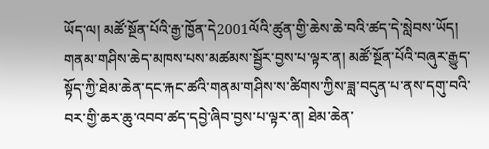ཡོད་ལ། མཚོ་སྔོན་པོའི་རྒྱ་ཁྱོན་དེ2001ལོའི་ཚུན་གྱི་ཆེས་ཆེ་བའི་ཚད་དེ་སླེབས་ཡོད།
གནམ་གཤིས་ཆེད་མཁས་པས་མཚམས་སྦྱོར་བྱས་པ་ལྟར་ན། མཚོ་སྔོན་པོའི་བཞུར་རྒྱུད་སྟོད་ཀྱི་ཐེམ་ཆེན་དང་རྐང་ཚའི་གནམ་གཤིས་ས་ཚིགས་ཀྱིས་ཟླ་བདུན་པ་ནས་དགུ་བའི་བར་གྱི་ཆར་ཆུ་འབབ་ཚད་དབྱེ་ཞིབ་བྱས་པ་ལྟར་ན། ཐེམ་ཆེན་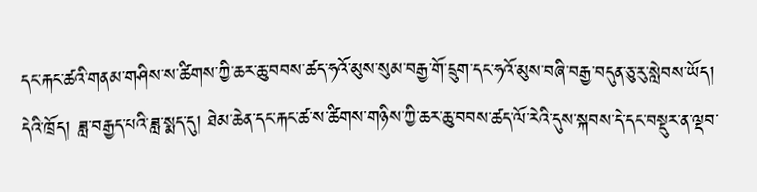དང་རྐང་ཚའི་གནམ་གཤིས་ས་ཚིགས་ཀྱི་ཆར་ཆུ་བབས་ཚད་ཧའོ་མུས་སུམ་བརྒྱ་གོ་དྲུག་དང་ཧའོ་མུས་བཞི་བརྒྱ་བདུན་ཅུ་རུ་སླེབས་ཡོད། དེའི་ཁྲོད། ཟླ་བརྒྱད་པའི་ཟླ་སྨད་དུ། ཐེམ་ཆེན་དང་རྐང་ཚ་ས་ཚིགས་གཉིས་ཀྱི་ཆར་ཆུ་བབས་ཚད་ལོ་རེའི་དུས་སྐབས་དེ་དང་བསྡུར་ན་ལྡབ་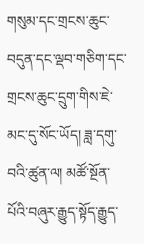གསུམ་དང་གྲངས་ཆུང་བདུན་དང་ལྡབ་གཅིག་དང་གྲངས་ཆུང་དྲུག་གིས་ཇེ་མང་དུ་སོང་ཡོད། ཟླ་དགུ་བའི་ཚུན་ལ། མཚོ་སྔོན་པོའི་བཞུར་རྒྱུད་སྟོད་རྒྱུད་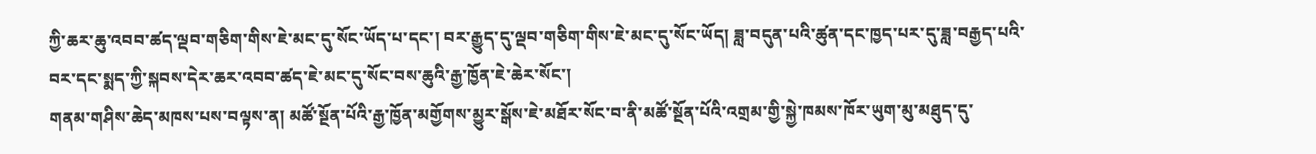ཀྱི་ཆར་ཆུ་འབབ་ཚད་ལྡབ་གཅིག་གིས་ཇེ་མང་དུ་སོང་ཡོད་པ་དང་། བར་རྒྱུད་དུ་ལྡབ་གཅིག་གིས་ཇེ་མང་དུ་སོང་ཡོད། ཟླ་བདུན་པའི་ཚུན་དང་ཁྱད་པར་དུ་ཟླ་བརྒྱད་པའི་བར་དང་སྨད་ཀྱི་སྐབས་དེར་ཆར་འབབ་ཚད་ཇེ་མང་དུ་སོང་བས་ཆུའི་རྒྱ་ཁྱོན་ཇེ་ཆེར་སོང་།
གནམ་གཤིས་ཆེད་མཁས་པས་བལྟས་ན། མཚོ་སྔོན་པོའི་རྒྱ་ཁྱོན་མགྱོགས་མྱུར་སྒོས་ཇེ་མཐོར་སོང་བ་ནི་མཚོ་སྔོན་པོའི་འགྲམ་གྱི་སྐྱེ་ཁམས་ཁོར་ཡུག་མུ་མཐུད་དུ་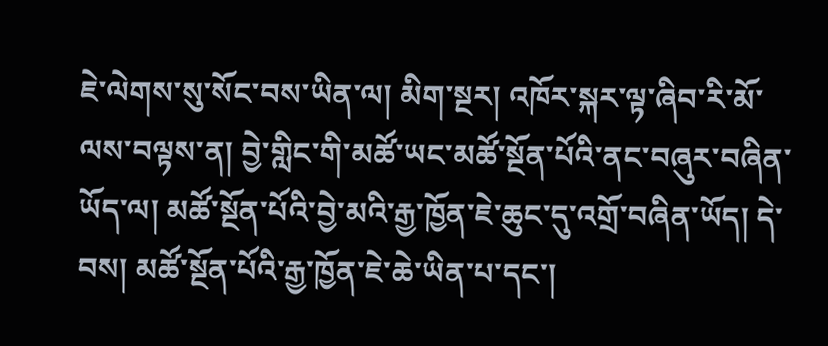ཇེ་ལེགས་སུ་སོང་བས་ཡིན་ལ། མིག་སྔར། འཁོར་སྐར་ལྟ་ཞིབ་རི་མོ་ལས་བལྟས་ན། བྱེ་གླིང་གི་མཚོ་ཡང་མཚོ་སྔོན་པོའི་ནང་བཞུར་བཞིན་ཡོད་ལ། མཚོ་སྔོན་པོའི་བྱེ་མའི་རྒྱ་ཁྱོན་ཇེ་ཆུང་དུ་འགྲོ་བཞིན་ཡོད། དེ་བས། མཚོ་སྔོན་པོའི་རྒྱ་ཁྱོན་ཇེ་ཆེ་ཡིན་པ་དང་།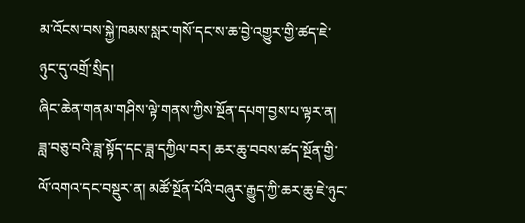མ་འོངས་བས་སྐྱེ་ཁམས་སླར་གསོ་དང་ས་ཆ་བྱེ་འགྱུར་གྱི་ཚད་ཇེ་ཉུང་དུ་འགྲོ་སྲིད།
ཞིང་ཆེན་གནམ་གཤིས་ལྟེ་གནས་ཀྱིས་སྔོན་དཔག་བྱས་པ་ལྟར་ན། ཟླ་བཅུ་བའི་ཟླ་སྟོད་དང་ཟླ་དཀྱིལ་བར། ཆར་ཆུ་བབས་ཚད་སྔོན་གྱི་ལོ་འགའ་དང་བསྡུར་ན། མཚོ་སྔོན་པོའི་བཞུར་རྒྱུད་ཀྱི་ཆར་ཆུ་ཇེ་ཉུང་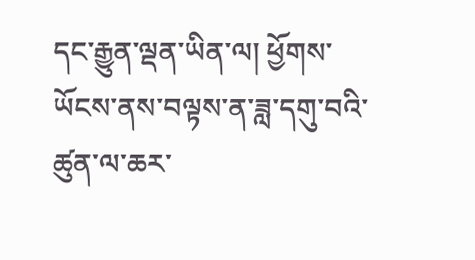དང་རྒྱུན་ལྡན་ཡིན་ལ། ཕྱོགས་ཡོངས་ནས་བལྟས་ན་ཟླ་དགུ་བའི་ཚུན་ལ་ཆར་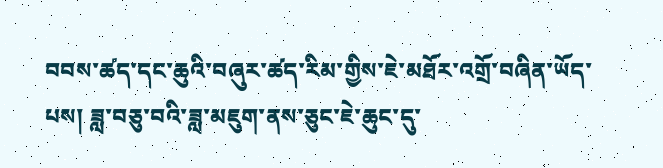བབས་ཚད་དང་ཆུའི་བཞུར་ཚད་རིམ་གྱིས་ཇེ་མཐོར་འགྲོ་བཞིན་ཡོད་པས། ཟླ་བཅུ་བའི་ཟླ་མཇུག་ནས་ཅུང་ཇེ་ཆུང་དུ་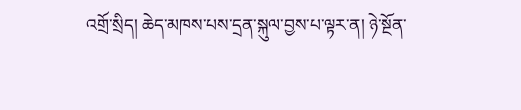འགྲོ་སྲིད། ཆེད་མཁས་པས་དྲན་སྐུལ་བྱས་པ་ལྟར་ན། ཉེ་སྔོན་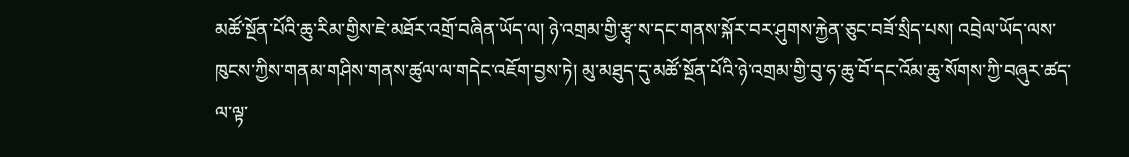མཚོ་སྔོན་པོའི་ཆུ་རིམ་གྱིས་ཇེ་མཐོར་འགྲོ་བཞིན་ཡོད་ལ། ཉེ་འགྲམ་གྱི་རྩྭ་ས་དང་གནས་སྐོར་བར་ཤུགས་རྐྱེན་ཅུང་བཟོ་སྲིད་པས། འབྲེལ་ཡོད་ལས་ཁུངས་ཀྱིས་གནམ་གཤིས་གནས་ཚུལ་ལ་གདེང་འཇོག་བྱས་ཏེ། མུ་མཐུད་དུ་མཚོ་སྔོན་པོའི་ཉེ་འགྲམ་གྱི་བུ་ཧ་ཆུ་བོ་དང་འོམ་ཆུ་སོགས་ཀྱི་བཞུར་ཚད་ལ་ལྟ་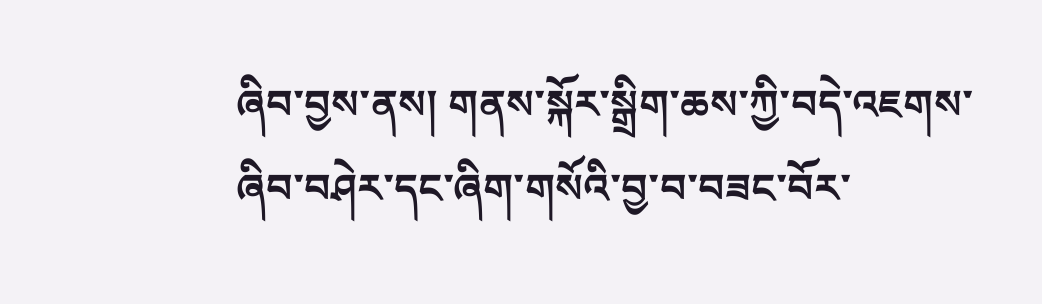ཞིབ་བྱས་ནས། གནས་སྐོར་སྒྲིག་ཆས་ཀྱི་བདེ་འཇགས་ཞིབ་བཤེར་དང་ཞིག་གསོའི་བྱ་བ་བཟང་བོར་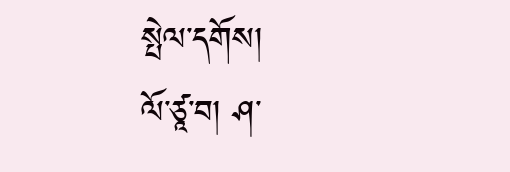སྤེལ་དགོས།
ལོ་ཙཱ་བ། ཤ་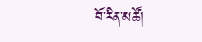བོ་རིན་མཚོ།